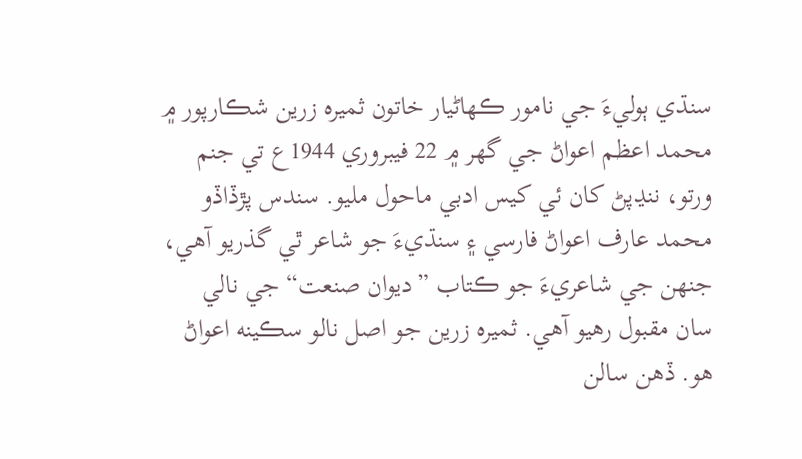سنڌي ٻوليءَ جي نامور ڪهاڻيار خاتون ثميره زرين شڪارپور ۾ محمد اعظم اعواڻ جي گهر ۾ 22 فيبروري 1944ع تي جنم ورتو، ننڍپڻ کان ئي کيس ادبي ماحول مليو. سندس پڙڏاڏو محمد عارف اعواڻ فارسي ۽ سنڌيءَ جو شاعر ٿي گذريو آهي، جنهن جي شاعريءَ جو ڪتاب ”ديوان صنعت“ جي نالي سان مقبول رهيو آهي. ثميره زرين جو اصل نالو سڪينه اعواڻ هو. ڏهن سالن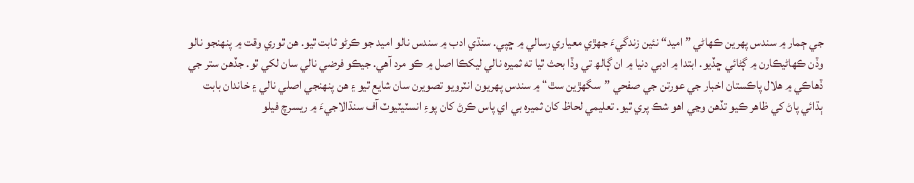جي ڄمار ۾ سندس پهرين ڪهاڻي ”اميد“ نئين زندگيءَ جهڙي معياري رسالي ۾ ڇپي. سنڌي ادب ۾ سندس نالو اميد جو ڪرڻو ثابت ٿيو. هن ٿوري وقت ۾ پنهنجو نالو وڏن ڪهاڻيڪارن ۾ ڳڻائي ڇڏيو. ابتدا ۾ ادبي دنيا ۾ ان ڳالھ تي وڏا بحث ٿيا ته ثميره نالي ليکڪا اصل ۾ ڪو مرد آهي. جيڪو فرضي نالي سان لکي ٿو. جڏهن ستر جي ڏهاڪي ۾ هلال پاڪستان اخبار جي عورتن جي صفحي ”سگهڙين سٿ“ ۾ سندس پهريون انٽرويو تصويرن سان شايع ٿيو ۽ هن پنهنجي اصلي نالي ۽ خاندان بابت ٻڌائي پاڻ کي ظاهر ڪيو تڏهن وڃي اهو شڪ پري ٿيو. تعليمي لحاظ کان ثميره بي اي پاس ڪرڻ کان پوءِ انسٽيٽيوٽ آف سنڌالاجيءَ ۾ ريسرچ فيلو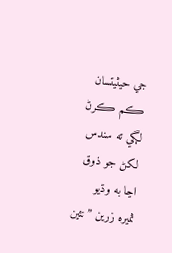جي حيثيتسان ڪم ڪرڻ لڳي ته سندس لکڻ جو ذوق اڃا به وڌيو
ثميره زرين ”نئين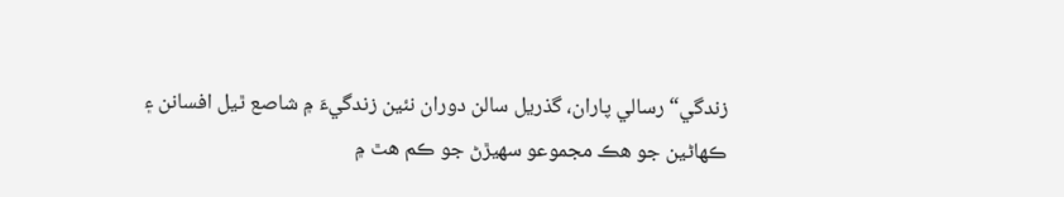زندگي“ رسالي پاران، گذريل سالن دوران نئين زندگيءَ ۾ شاصع ٿيل افسانن ۽ ڪهاڻين جو هڪ مجموعو سهيڙڻ جو ڪم هٿ ۾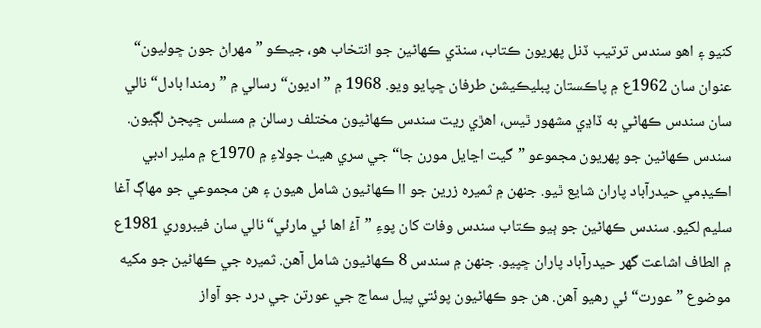کنيو ۽ اهو سندس ترتيب ڏنل پهريون ڪتاب، سنڌي ڪهاڻين جو انتخاب هو، جيڪو ”مهراڻ جون ڇوليون“ عنوان سان 1962ع ۾ پاڪستان پبليڪيشن طرفان ڇپايو ويو. 1968 ۾ ”اديون“ رسالي ۾ ”رمندا بادل“ نالي سان سندس ڪهاڻي به ڏاڍي مشهور ٿيس، اهڙي ريت سندس ڪهاڻيون مختلف رسالن ۾ مسلس ڇپجڻ لڳيون. سندس ڪهاڻين جو پهريون مجموعو ”گيت اڃايل مورن جا“ جي سري هيٺ جولاءِ ۾ 1970ع ۾ ملير ادبي اڪيڊمي حيدرآباد پاران شايع ٿيو. جنهن ۾ ثميره زرين جو اا ڪهاڻيون شامل هيون ۽ هن مجموعي جو مهاڳ آغا سليم لکيو. سندس ڪهاڻين جو ٻيو ڪتاب سندس وفات کان پوءِ ”آءُ اها ئي مارئي“ نالي سان فيبروري 1981ع ۾ الطاف اشاعت گهر حيدرآباد پاران ڇپيو. جنهن ۾ سندس 8 ڪهاڻيون شامل آهن. ثميره جي ڪهاڻين جو مکيه موضوع ”عورت“ ئي رهيو آهن. هن جو ڪهاڻيون پوئتي پيل سماج جي عورتن جي درد جو آواز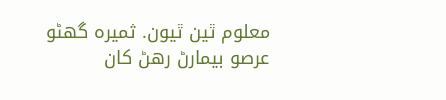معلوم ٿين ٿيون. ثميره گهڻو عرصو بيمارڻ رهڻ کان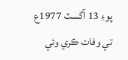پوءِ 13 آگسٽ 1977ع تي وفات ڪري وئي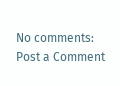No comments:
Post a Comment